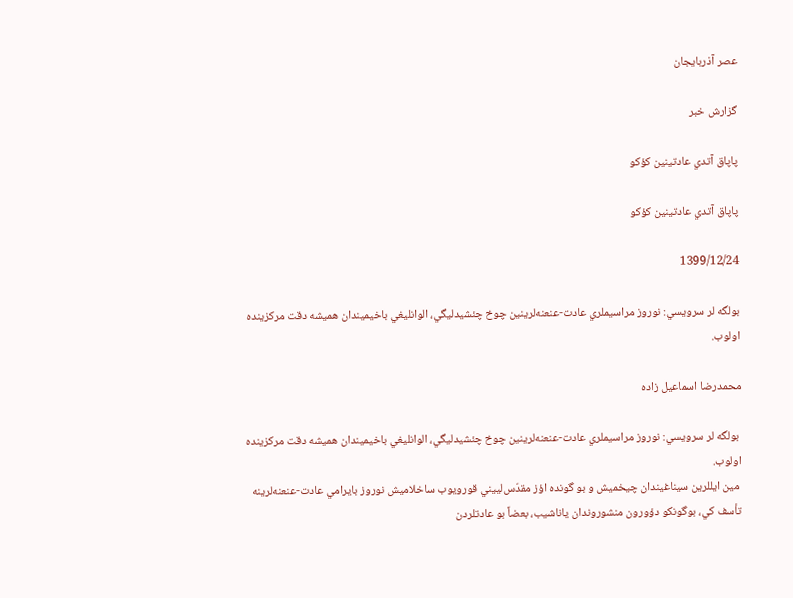عصر آذربایجان

گزارش خبر

پاپاق آتدي عادتينين کؤکو

پاپاق آتدي عادتينين کؤکو

1399/12/24

بولگه لر سرويسي: نوروز مراسيملري عادت-عنعنه‌لرينين چوخ چئشيدليگي، الوانليغي باخيميندان هميشه دقت مرکزينده اولوب.

محمدرضا اسماعيل زاده

 بولگه لر سرويسي: نوروز مراسيملري عادت-عنعنه‌لرينين چوخ چئشيدليگي، الوانليغي باخيميندان هميشه دقت مرکزينده اولوب.
 مين ايللرين سيناغيندان چيخميش و بو گونده اؤز مقدّس‌لييني قورويوب ساخلاميش نوروز بايرامي عادت-عنعنه‌لرينه تأسف کي، بوگونکو دؤورون منشوروندان ياناشيب، بعضاً بو عادتلردن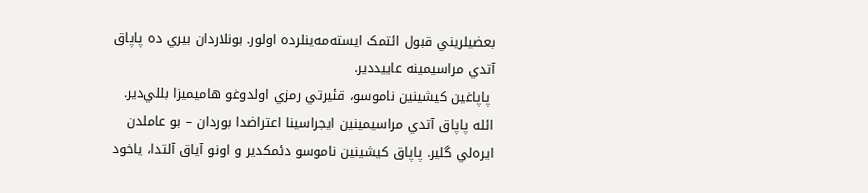بعضيلريني قبول ائتمک ايسته‌مه‌ينلرده اولور. بونلاردان بيري ده پاپاق آتدي مراسيمينه عاييددير.
 پاپاغين کيشينين ناموسو، قئيرتي رمزي اولدوغو هاميميزا بللي‌دير. ائله پاپاق آتدي مراسيمينين ايجراسينا اعتراضدا بوردان – بو عاملدن ايره‌لي گلير. پاپاق کيشينين ناموسو دئمکدير و اونو آياق آلتدا، ياخود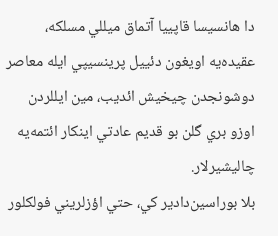دا هانسيسا قاپييا آتماق ميللي مسلکه، عقيده‌يه اويغون دئييل پرينسيپي ايله معاصر دوشونجدن چيخيش ائديب، مين ايللردن اوزو بري گلن بو قديم عادتي اينکار ائتمه‌يه چاليشيرلار.
بلا بوراسين‌دادير کي، حتي اؤزلريني فولکلور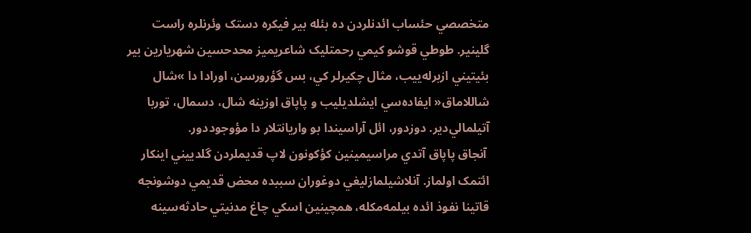متخصصي حئساب ائد‌نلردن ده بئله بير فيکره دستک وئرنلره راست گلينير. طوطي قوشو کيمي رحمتليک شاعريميز محدحسين شهريارين بير بئيتيني ازبرله‌ييب، مثال چکيرلر کي، بس گؤرورسن، اورادا دا »شال شاللاماق« ايفاده‌سي ايشلديليب و پاپاق اوزينه شال، دسمال، توربا آتيلمالي‌دير. دوزدور، ائل آراسيندا بو واريانتلار دا مؤوجوددور.
 آنجاق پاپاق آتدي مراسيمينين کؤکونون لاپ قديملردن گلدييني اينکار ائتمک اولماز. آنلاشيلمازليغي دوغوران سببده محض قديمي دوشونجه قاتينا نفوذ ائده بيلمه‌مکله، همچينين اسکي چاغ مدنيتي حادثه‌سينه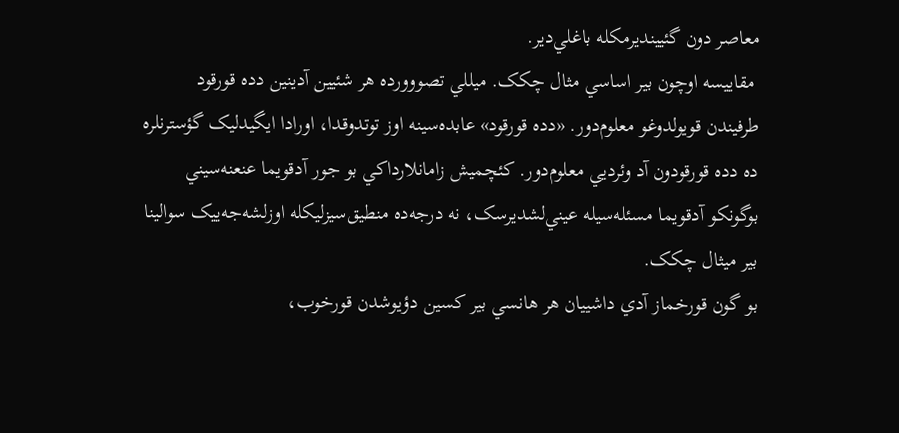معاصر دون گئيينديرمکله باغلي‌دير.
 مقاييسه اوچون بير اساسي مثال چکک. ميللي تصووورده هر شئيين آدينين دده قورقود طرفيندن قويولدوغو معلوم‌دور. «دده قورقود» عابده‌سينه اوز توتدوقدا، اورادا ايگيدليک گؤستر‌نلره ده دده قورقودون آد وئرديي معلوم‌دور. کئچميش زامانلارداکي بو جور آدقويما عنعنه‌سيني بوگونکو آدقويما مسئله‌سيله عيني‌لشديرسک، نه درجه‌ده منطيق‌سيزليکله اوزلشه‌جه‌ييک سوالينا بير ميثال چکک.
بو گون قورخماز آدي داشييان هر هانسي بير کسين دؤيوشدن قورخوب،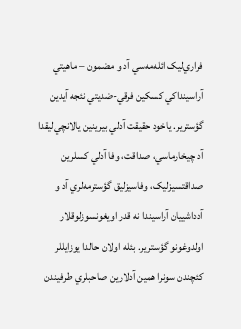فراري‌ليک ائله‌مه‌سي آد و مضمون – ماهيتي آراسينداکي کسکين فرقي-ضديتي نئجه آيدين گؤسترير. ياخود حقيقت آدلي بيرينين يالانچي‌ليقدا آد چيخارماسي، صداقت، وفا آدلي کسلرين صداقتسيزليک، وفاسيزليق گؤسترمه‌لري آد و آدداشييان آراسيندا نه قدر اويغونسوزلوقلار اولدوغونو گؤسترير. بئله اولان حالدا يوزايللر کئچندن سونرا همين آدلارين صاحبلري طرفيندن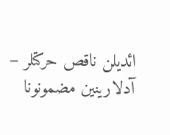ائديلن ناقص حرکتلر – آدلارينين مضمونونا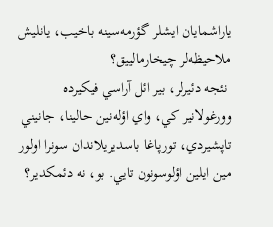ياراشمايان ايشلر گؤرمه‌سينه باخيب، يانليش ملاحيظه‌لر چيخارمالييق‌؟
 نئجه دئيرلر، بير ائل آراسي فيکيرده وورغولانير کي، واي اؤله‌نين حالينا، جانيني تاپشيردي، تورپاغا باسديريلاندان سونرا اولور مين ايلين اؤلوسونون تايي. بو، نه دئمکدير؟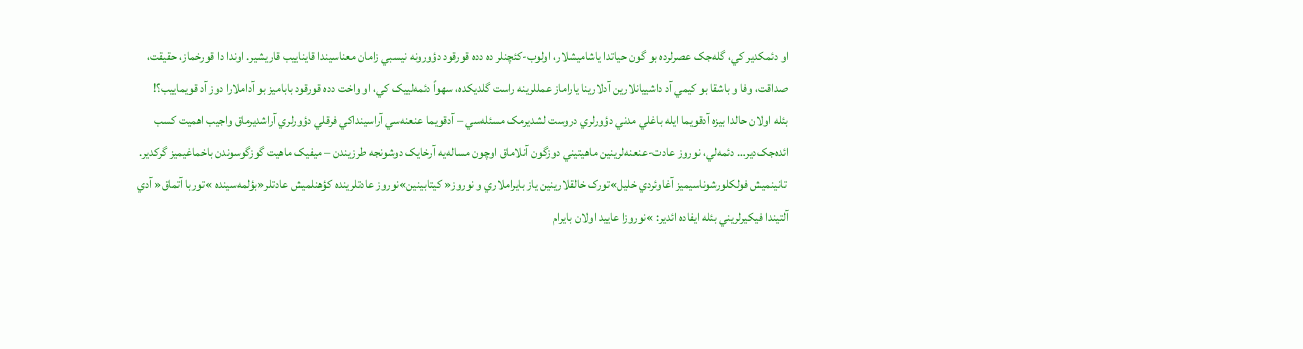او دئمکدير کي، گله‌جک عصرلرده بو گون حياتدا ياشاميشلار، اولوب-کئچنلر ده دده قورقود دؤورونه نيسبي زامان معناسيندا قايناييب قاريشير. اوندا دا قورخماز، حقيقت، صداقت، وفا و باشقا بو کيمي آد داشييانلارين آدلارينا ياراماز عمللرينه راست گلديکده، سهو‌اً دئمه‌لييک کي، او واخت دده قورقود باباميز بو آداملارا دوز آد قويماييب؟!
بئله اولان حالدا بيزه آدقويما ايله باغلي مدني دؤورلري دروست لشديرمک مسئله‌سي – آدقويما عنعنه‌سي آراسينداکي فرقلي دؤورلري آراشديرماق واجيب اهميت کسب ائد‌ه‌جک‌دير… دئمه‌لي، نوروز عادت-عنعنه‌لرينين ماهيتيني دوزگون آنلاماق اوچون مساله‌يه آرخايک دوشونجه طرزيندن – ميفيک ماهيت گوزگوسوندن باخماغيميز گرکدير.
 تانينميش فولکلورشوناسيميز آغاوئردي خليل»تورک خالقلارينين ياز بايراملاري و نوروز« کيتابينين»نوروز عادتلرينده کؤهنلميش عادتلر«بؤلمه‌سينده »توربا آتماق« آدي آلتيندا فيکيرلريني بئله ايفاده ائدير: »نوروزا عاييد اولان بايرام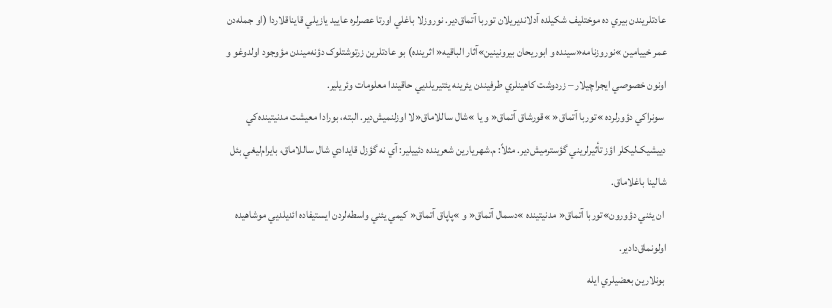عادتلريندن بيري ده موختليف شکيلده آدلانديريلان توربا آتماق‌دير. نوروزلا باغلي اورتا عصرلره عاييد يازيلي قايناقلاردا (او جمله‌دن عمر خييامين »نوروزنامه«سينده و ابوريحان بيرونينين»آثار الباقيه« اثرينده) بو عادتلرين زرتوشتلوک دؤنه‌ميندن مؤوجود اولدوغو و اونون خصوصي ايجراچيلار – زردوشت کاهينلري طرفيندن يئرينه يئتيريلديي حاقيندا معلومات وئريلير.
 سونراکي دؤورلرده »توربا آتماق« »قورشاق آتماق« و يا »شال ساللاماق«لا اوزلنميش‌دير. البته، بورادا معيشت مدنيتينده‌کي دييشيک‌ليکلر اؤز تأثيرلريني گؤسترميش‌دير. مثلاً: م.شهريارين شعرينده دئييلير: آي نه گؤزل قايدادي شال ساللاماق، بايرام‌ليغي بئل شالينا باغلاماق.
 ان يئني دؤورون»توربا آتماق« مدنيتينده »دسمال آتماق« و »پاپاق آتماق« کيمي يئني واسطه‌لردن ايستيفاده ائديلديي موشاهيده اولونماق‌دادير.
 بونلارين بعضيلري ايله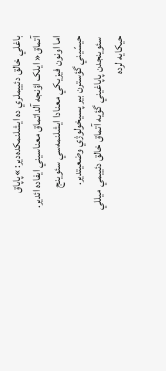باغلي خالق دئييملري ده ايشلنمکده‌دير: »پاپاق آتماق« ايلک اؤنجه آلداتماق معناسيني ايفاده ائدير. اما اونون فيزيکي معنادا ايشلنمه‌سي سئوينج حيسّيني گؤسترن بير پسيخولوژي وضعيتدير.
 سئوينجدن پاپاغيني گؤيه آتماق خالق دئييمي ميللي حيکايه لرده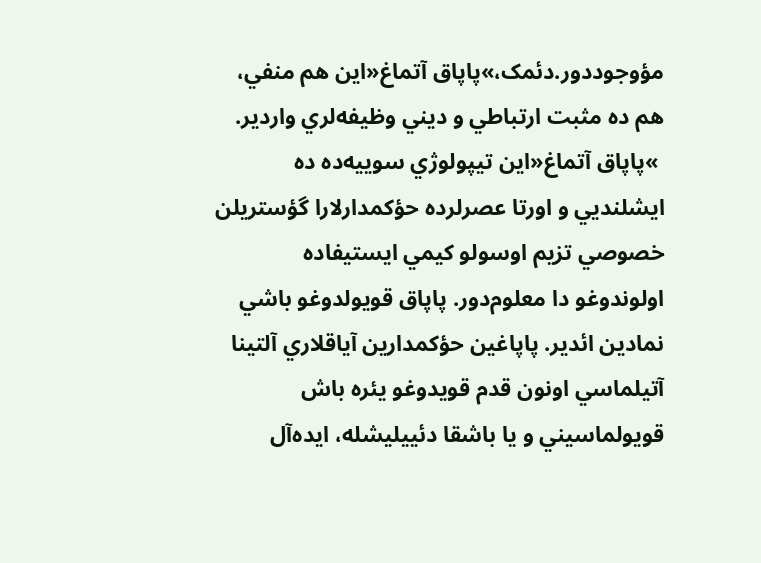مؤوجوددور.دئمک،»پاپاق آتماغ«اين هم منفي، هم ده مثبت ارتباطي و ديني وظيفه‌لري واردير.
 »پاپاق آتماغ«اين تيپولوژي سوييه‌ده ده ايشلنديي و اورتا عصرلرده حؤکمدارلارا گؤستريلن خصوصي تزيم اوسولو کيمي ايستيفاده اولوندوغو دا معلوم‌دور. پاپاق قويولدوغو باشي نمادين ائدير. پاپاغين حؤکمدارين آياقلاري آلتينا آتيلماسي اونون قد‌م قويدوغو يئره باش قويولماسيني و يا باشقا دئييليشله، ايده‌آل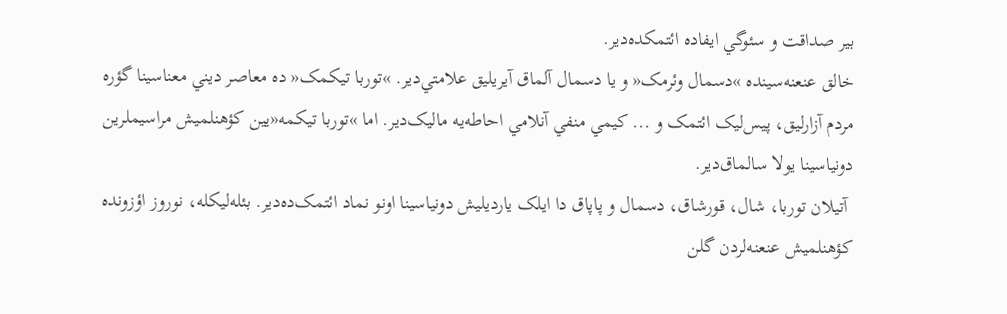بير صداقت و سئوگي ايفاده ائتمکده‌دير.
خالق عنعنه‌سينده »دسمال وئرمک« و يا دسمال آلماق آيريليق علامتي‌دير. »توربا تيکمک« ده معاصر ديني معناسينا گؤره مردم آزارليق، پيس‌ليک ائتمک و ... کيمي منفي آنلامي احاطه‌يه ماليک‌دير. اما »توربا تيکمه«يين کؤهنلميش مراسيملرين دونياسينا يولا سالماق‌دير.
 آتيلان توربا، شال، قورشاق، دسمال و پاپاق دا ايلک يارديليش دونياسينا اونو نماد ائتمک‌ده‌دير. بئله‌ليکله، نوروز اؤزونده کؤهنلميش عنعنه‌لر‌دن گلن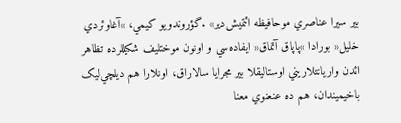بير سيرا عناصري موحافيظه ائتميش‌دير» .گؤروندويو کيمي، »آغاوئردي خليل« بورادا »پاپاق آتماق« ايفاده‌سي و اونون موختليف شکيللرده تظاهر ائد‌ن واريانتلاريني اوستاليقلا بير مجرايا سالاراق، اونلارا هم ديلچي‌ليک باخيميندان، هم ده عنعنوي معنا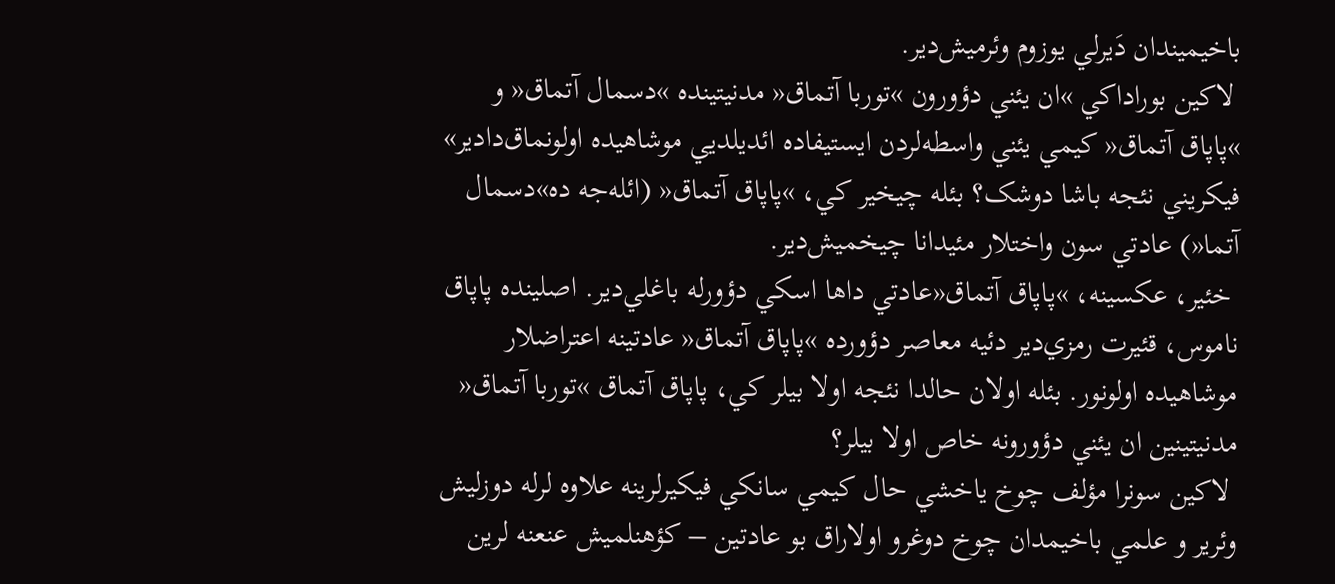باخيميندان دَيرلي يوزوم وئرميش‌دير.
 لاکين بوراداکي »ان يئني دؤورون »توربا آتماق« مدنيتينده »دسمال آتماق« و »پاپاق آتماق« کيمي يئني واسطه‌لردن ايستيفاده ائديلديي موشاهيده اولونماق‌دادير» فيکريني نئجه باشا دوشک؟ بئله چيخير کي، »پاپاق آتماق« (ائله‌جه ده»دسمال آتما«) عادتي سون واختلار مئيدانا چيخميش‌دير.
 خئير، عکسينه، »پاپاق آتماق«عادتي داها اسکي دؤورله باغلي‌دير. اصلينده پاپاق ناموس، قئيرت رمزي‌دير دئيه معاصر دؤورده »پاپاق آتماق« عادتينه اعتراضلار موشاهيده اولونور. بئله اولان حالدا نئجه اولا بيلر کي، پاپاق آتماق »توربا آتماق« مدنيتينين ان يئني دؤورونه خاص اولا بيلر؟
 لاکين سونرا مؤلف چوخ ياخشي حال کيمي سانکي فيکيرلرينه علاوه لرله دوزليش وئرير و علمي باخيمدان چوخ دوغرو اولاراق بو عادتين – کؤهنلميش عنعنه لرين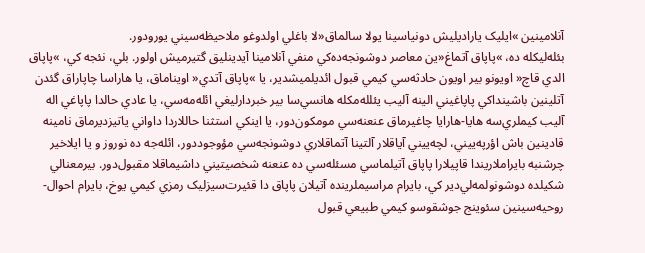آنلامينين »ايليک ياراديليش دونياسينا يولا سالماق«لا باغلي اولدوغو ملاحيظه‌سيني يورودور.
بئله‌ليکله ده، »پاپاق آتماغ«ين معاصر دوشونجه‌ده‌کي منفي آنلامينا آيدينليق گتيرميش اولور. بلي، نئجه کي، »پاپاق الدي قاچ« اويونو بير اويون حادثه‌سي کيمي قبول ائديلميشدير، يا »پاپاق آتدي« اويناماق، يا هاراسا چاپاراق گئدن آتلينين باشينداکي پاپاغيني الينه آليب يئلله‌مکله هانسي‌سا بير خبردارليغي ائله‌مه‌سي، يا عادي حالدا پاپاغي اله آليب کيملري‌سه هايا-هارايا چاغيرماق عنعنه‌سي مومکون‌دور، يا اينکي استثنا حاللاردا داواني ياتيزديرماق نامينه قادينين باش اؤرپه‌ييني، لچه‌ييني آياقلار آلتينا آتماقلاري دوشونجه‌سي مؤوجوددور، ائله‌جه ده نوروز و يا ايلاخير چرشنبه بايراملاريندا قاپيلارا پاپاق آتيلماسي مسئله‌سي ده عنعنه شخصيتيني داشيماقلا مقبول‌دور. بيرمعنالي شکيلده دوشونولمه‌لي‌دير کي، بايرام مراسيملرينده آتيلان پاپاق دا قئيرت‌سيزليک رمزي کيمي يوخ، بايرام احوال-روحيه‌سينين سئوينج جوشقوسو کيمي طبيعي قبول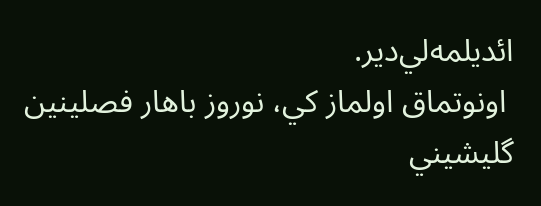ائديلمه‌لي‌دير.
 اونوتماق اولماز کي، نوروز باهار فصلينين گليشيني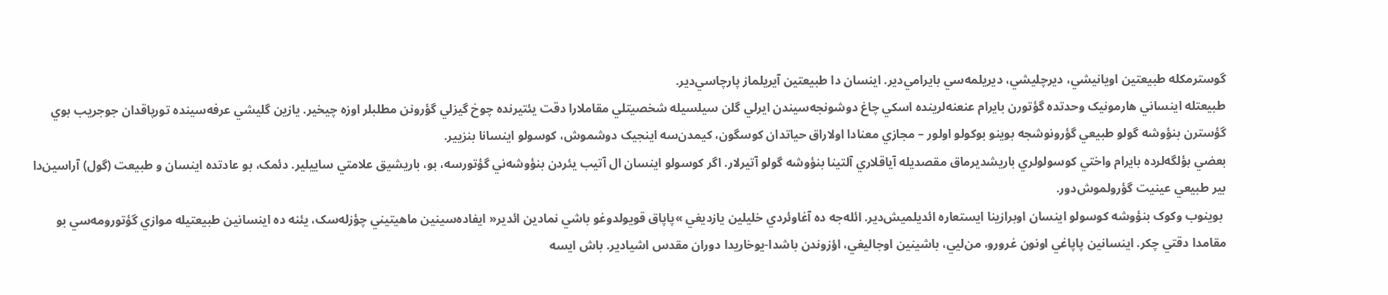گوسترمکله طبيعتين اويانيشي، ديرچليشي، ديريلمه‌سي بايرامي‌دير. اينسان دا طبيعتين آيريلماز پارچاسي‌دير.
طبيعتله اينساني هارمونيک وحدتده گؤتورن بايرام عنعنه‌لرينده اسکي چاغ دوشونجه‌سيندن اير‌لي گلن سيلسيله شخصيتلي مقاملارا دقت يئتيرنده چوخ گيزلي گؤرونن مطلبلر اوزه چيخير. يازين گليشي عرفه‌سينده تورپاقدان جوجريب بوي گؤسترن بنؤوشه گولو طبيعي گؤرونوشجه بوينو بوکولو اولور – مجازي معنادا اولاراق حياتدان کوسگون، کيمدن‌سه اينجيک دوشموش، کوسولو اينسانا بنزيير.
بعضي بؤلگه‌لرده بايرام واختي کوسولولري باريشديرماق مقصديله آياقلاري آلتينا بنؤوشه گولو آتيرلار. اگر کوسولو اينسان ال آتيب يئردن بنؤوشه‌ني گؤتورسه، بو، باريشيق علامتي ساييلير. دئمک، بو عادتده اينسان و طبيعت (گول) آراسين‌دا بير طبيعي عينيت گؤرولموش‌دور.
 بوينوب وکوک بنؤوشه کوسولو اينسان اوبرازينا ايستعاره ائديلميش‌دير. ائله‌جه ده آغاوئردي خليلين يازديغي »پاپاق قويولدوغو باشي نمادين ائدير« ايفاده‌سينين ماهيتيني چؤزله‌سک، يئنه ده اينسانين طبيعتيله موازي گؤتورومه‌سي بو مقامد‌ا دقتي چکر. اينسانين پاپاغي اونون غرورو، من‌ليي، باشينين اوجاليغي، اؤزوندن باشدا-يوخاريدا دوران مقدس اشيادير. باش ايسه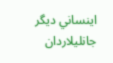اينساني ديگر جانليلاردان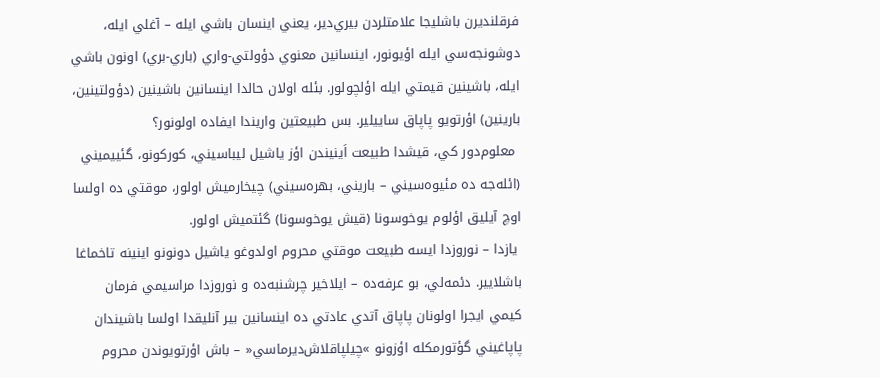فرقلنديرن باشليجا علامتلردن بيري‌دير، يعني اينسان باشي ايله – آغلي ايله، دوشونجه‌سي ايله اؤيونور، اينسانين معنوي دؤولتي-واري (باري-بري) اونون باشي ايله، باشينين قيمتي ايله اؤلچولور. بئله اولان حالدا اينسانين باشينين (دؤولتينين، بارينين) اؤرتويو پاپاق ساييلير. بس طبيعتين واريندا ايفاده اولونور؟
 معلوم‌دور کي، قيشدا طبيعت اَينيند‌ن اؤز ياشيل ليباسيني، کورکونو، گئييميني (ائله‌جه ده مئيوه‌سيني – باريني، بهره‌سيني) چيخارميش اولور، موقتي ده اولسا اوچ آيليق اؤلوم يوخوسونا (قيش يوخوسونا) گئتميش اولور.
 يازدا – نوروزدا ايسه طبيعت موقتي محروم اولدوغو ياشيل دونونو اينينه تاخماغا باشلايير. دئمه‌لي، بو عرفه‌ده – ايلاخير چرشنبه‌ده و نوروزدا مراسيمي فرمان کيمي ايجرا اولونان پاپاق آتدي عادتي ده اينسانين بير آنليقدا اولسا باشيندان پاپاغيني گؤتورمکله اؤزونو »چيلپاقلاش‌ديرماسي« – باش اؤرتويوندن محروم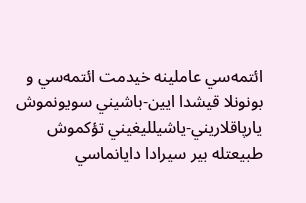ائتمه‌سي عاملينه خيدمت ائتمه‌سي و بونونلا قيشدا ايين-باشيني سويونموش يارپاقلاريني-ياشيلليغيني تؤکموش طبيعتله بير سيرادا دايانماسي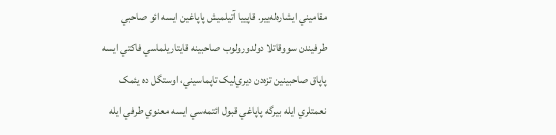مقاميني ايشاره‌له‌يير. قاپييا آتيلميش پاپاغين ايسه ائو صاحبي طرفيندن سووقاتلا دولدورولوب صاحبينه قايتاريلماسي فاکتي ايسه پاپاق صاحبينين تزه‌دن ديري‌ليک تاپماسيني، اوستگل ده يئمک نعمتلري ايله بيرگه پاپاغي قبول ائتمه‌سي ايسه معنوي طرفي ايله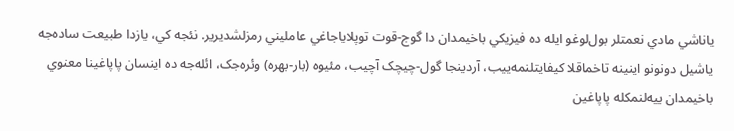ياناشي مادي نعمتلر بول‌لوغو ايله ده فيزيکي باخيمدان دا گوج-قوت توپلاياجاغي عامليني رمزلشديرير. نئجه کي، يازدا طبيعت ساده‌جه ياشيل دونونو اينينه تاخماقلا کيفايتلنمه‌ييب، آردينجا گول-چيچک آچيب، مئيوه (بار-بهره) وئره‌جک، ائله‌جه ده اينسان پاپاغينا معنوي باخيمدان ييه‌لنمکله پاپاغين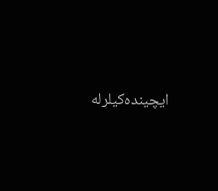ايچينده‌کيلرله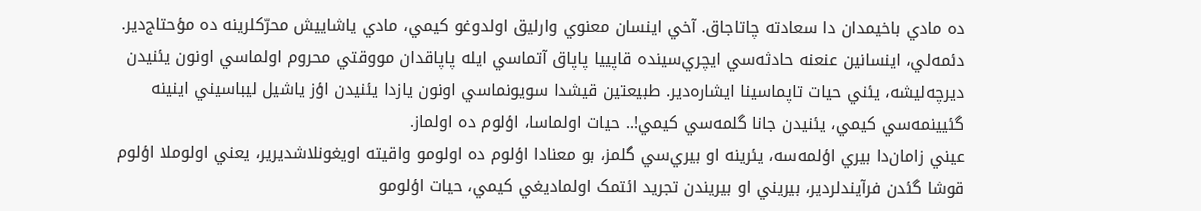ده مادي باخيمدان دا سعادته چاتاجاق. آخي اينسان معنوي وارليق اولدوغو کيمي، مادي ياشاييش محرّکلرينه ده مؤحتاج‌دير.
دئمه‌لي، اينسانين عنعنه حادثه‌سي ايچري‌سينده قاپييا پاپاق آتماسي ايله پاپاقدان مووقتي محروم اولماسي اونون يئنيدن ديرچه‌ليشه، يئني حيات تاپماسينا ايشاره‌دير. طبيعتين قيشدا سويونماسي اونون يازدا يئنيدن اؤز ياشيل ليباسيني اينينه گئيينمه‌سي کيمي، يئنيدن جانا گلمه‌سي کيمي!.. حيات اولماسا، اؤلوم ده اولماز.
عيني زامان‌دا بيري اؤلمه‌سه، يئرينه او بيري‌سي گلمز، بو معنادا اؤلوم ده اولومو واقيته اويغونلاشديرير، يعني اولوملا اؤلوم قوشا گئدن فرآيندلردير، بيريني او بيريندن تجريد ائتمک اولماديغي کيمي، حيات اؤلومو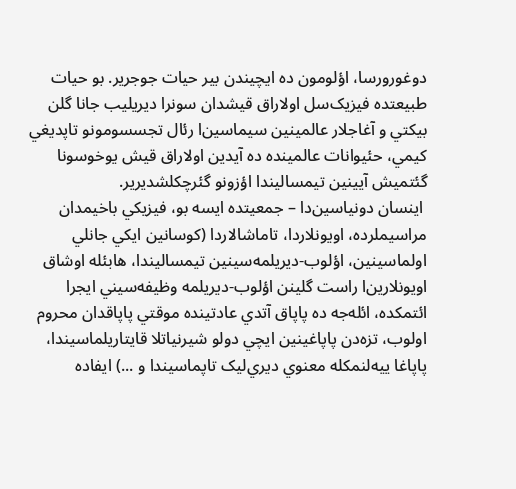دوغورورسا، اؤلومون ده ايچيندن بير حيات جوجرير. بو حيات طبيعتده فيزيک‌سل اولاراق قيشدان سونرا ديريليب جانا گلن بيکتي و آغاجلار عالمينين سيماسين‌ا رئال تجسسومونو تاپديغي کيمي، حئيوانات عالمينده ده آيدين اولاراق قيش يوخوسونا گئتميش آيينين تيمساليندا اؤزونو گئرچکلشديرير.
 اينسان دونياسين‌دا – جمعيتده ايسه بو، فيزيکي باخيمدان مراسيملرده، اويونلاردا، تاماشالاردا (کوسانين ايکي جانلي اولماسينين، اؤلوب-ديريلمه‌سينين تيمساليندا، هابئله اوشاق اويونلارين‌ا راست گلينن اؤلوب-ديريلمه وظيفه‌سيني ايجرا ائتمکده، ائله‌جه ده پاپاق آتدي عادتينده موقتي پاپاقدان محروم اولوب، تزه‌دن پاپاغينين ايچي دولو شيرنياتلا قايتاريلماسيندا، پاپاغا ييه‌لنمکله معنوي ديري‌ليک تاپماسيندا و ...) ايفاده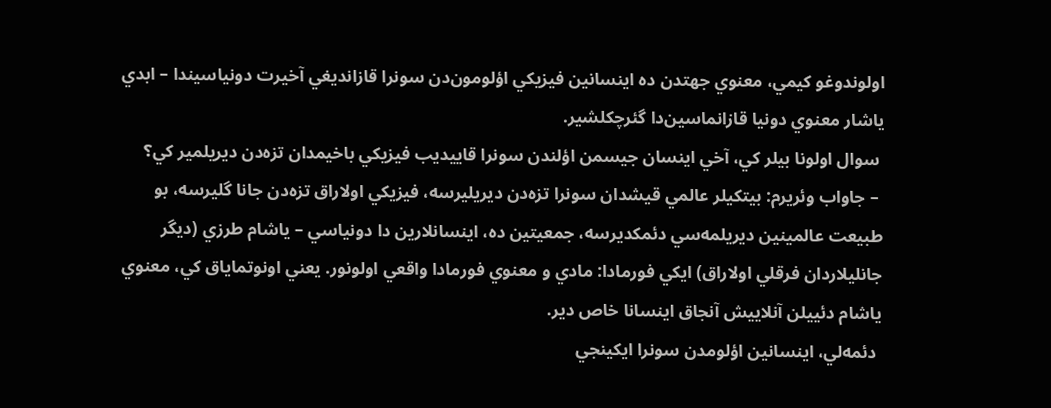اولوندوغو کيمي، معنوي جهتدن ده اينسانين فيزيکي اؤلومون‌دن سونرا قازانديغي آخيرت دونياسيندا – ابدي ياشار معنوي دونيا قازانماسين‌دا گئرچکلشير.
 سوال اولونا بيلر کي، آخي اينسان جيسمن اؤلندن سونرا قاييديب فيزيکي باخيمدان تزه‌دن ديريلمير کي؟
 – جاواب وئريرم: بيتکيلر عالمي قيشدان سونرا تزه‌دن ديريليرسه، فيزيکي اولاراق تزه‌دن جانا گليرسه، بو طبيعت عالمينين ديريلمه‌سي دئمکديرسه، جمعيتين ده، اينسانلارين دا دونياسي – ياشام طرزي (ديگر جانليلاردان فرقلي اولاراق) ايکي فورمادا: مادي و معنوي فورمادا واقعي اولونور. يعني اونوتماياق کي، معنوي ياشام دئييلن آنلاييش آنجاق اينسانا خاص دير.
 دئمه‌لي، اينسانين اؤلومدن سونرا ايکينجي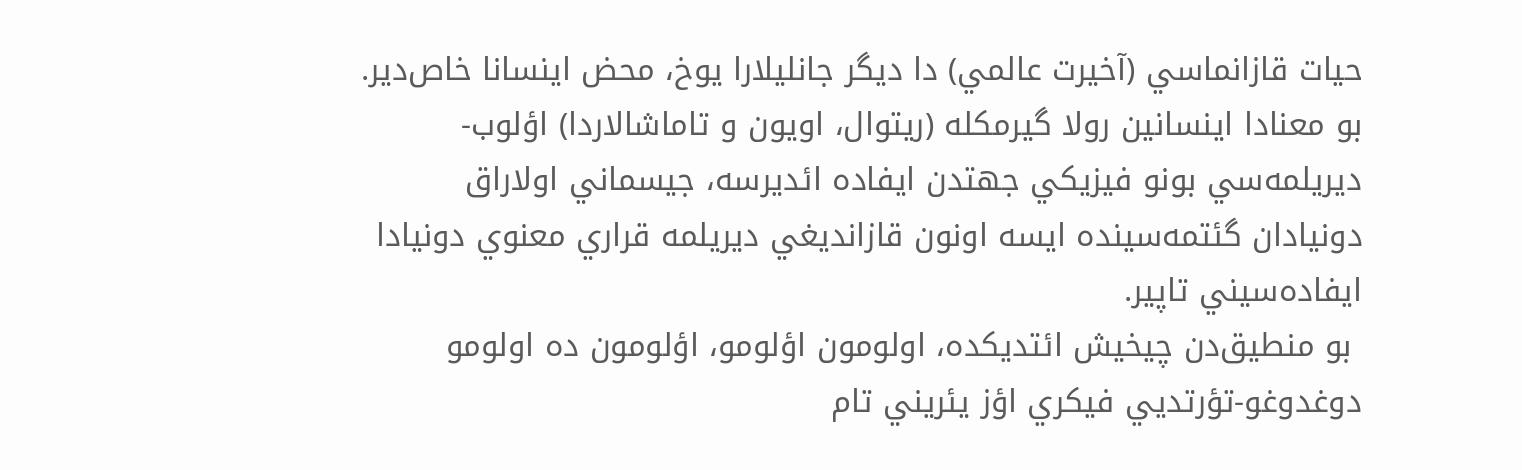حيات قازانماسي (آخيرت عالمي) دا ديگر جانليلارا يوخ، محض اينسانا خاص‌دير. بو معنادا اينسانين رولا گيرمکله (ريتوال، اويون و تاماشالاردا) اؤلوب-ديريلمه‌سي بونو فيزيکي جهتدن ايفاده ائديرسه، جيسماني اولاراق دونيادان گئتمه‌سينده ايسه اونون قازانديغي ديريلمه قراري معنوي دونيادا ايفاده‌سيني تاپير.
 بو منطيق‌دن چيخيش ائتديکده، اولومون اؤلومو، اؤلومون ده اولومو دوغدوغو-تؤرتديي فيکري اؤز يئريني تام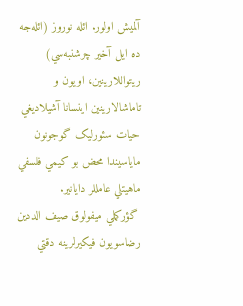آلميش اولور. ائله نوروز (ائله‌جه ده ايل آخير چرشنبه‌سي) ريتواللارينين، اويون و تاماشالارينين اينسانا آشيلاديغي حيات سئورليک گوجونون ماياسيندا محض بو کيمي فلسفي ماهيتلي عامللر دايانير.
 گؤرکملي ميفولوق صيف الددين رضاسويون فيکيرلرينه دقتي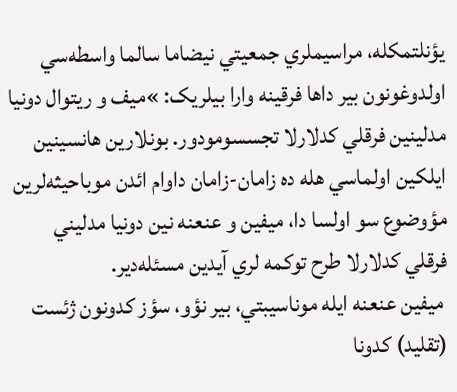يؤنلتمکله، مراسيملري جمعيتي نيضاما سالما واسطه‌سي اولدوغونون بير داها فرقينه وارا بيلريک: »ميف و ريتوال دونيا مدلينين فرقلي کدلارلا تجسسومودور. بونلارين هانسينين ايلکين اولماسي هله ده زامان-زامان داوام ائد‌ن موباحيثه‌لرين مؤوضوع سو اولسا دا، ميفين و عنعنه نين دونيا مدليني فرقلي کدلارلا طرح توکمه لري آيدين مسئله‌دير.
 ميفين عنعنه ايله موناسيبتي، بير نؤو، سؤز کدونون ژئست (تقليد) کدونا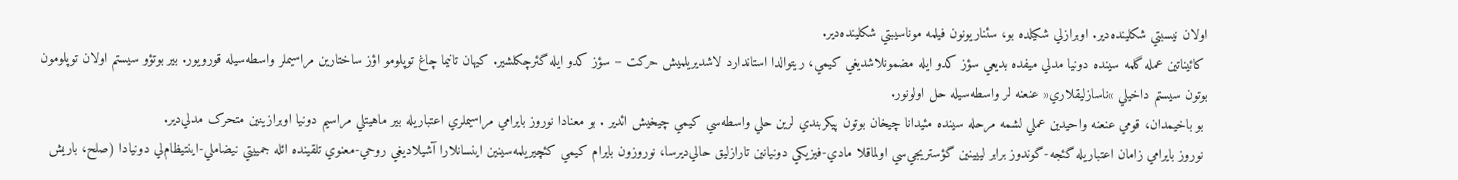اولان نيسبتي شکلينده‌دير. اوبرازلي شکيلده بو، سئناريونون فيلمه موناسيبتي شکلينده‌دير.
 کائيناتين عمله گلمه سينده دونيا مد‌لي ميفده بديعي سؤز کدو ايله مضمونلاشديغي کيمي، ريتوالدا استاندارد لاشديريلميش حرکت – سؤز کدو ايله گئرچکلشير. کيهان تانيما چاغ توپلومو اؤز ساختارين مراسيملر واسطه‌سيله قورويور. بير بوتؤو سيستم اولان توپلومون بوتون سيستم داخيلي »ناسازليقلاري« عنعنه لر واسطه‌سيله حل اولونور.
 بو باخيمدان، قومي عنعنه واحيدين عملي لشمه مرحله سينده مئيدانا چيخان بوتون پيکربندي لرين حلي واسطه‌سي کيمي چيخيش ائدير . بو معنادا نوروز بايرامي مراسيملري اعتباريله بير ماهيتلي مراسيم دونيا اوبرازينين متحرک مد‌لي‌دير.
 نوروز بايرامي زامان اعتباريله گئجه-گوندوز برابر لييينين گؤستريجي‌سي اولماقلا مادي-فيزيکي دونيانين تارازليق حالي‌ديرسا، نوروزون بايرام کيمي کئچيريلمه‌سينين اينسانلارا آشيلاديغي روحي-معنوي تلقينده ائله جمييتي نيضاملي-اينتيظام‌لي دونيادا (صلح، باريش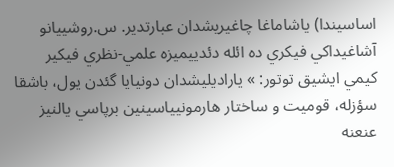اساسيندا) ياشاماغا چاغيريشدان عبارتدير. س.روشييانو  آشاغيداکي فيکري ده ائله دئدييميزه علمي-نظري فيکير کيمي ايشيق توتور: » ياراديليشدان دونيايا گئدن يول، باشقا سؤزله، قوميت و ساختار هارمونيياسينين برپاسي يالنيز عنعنه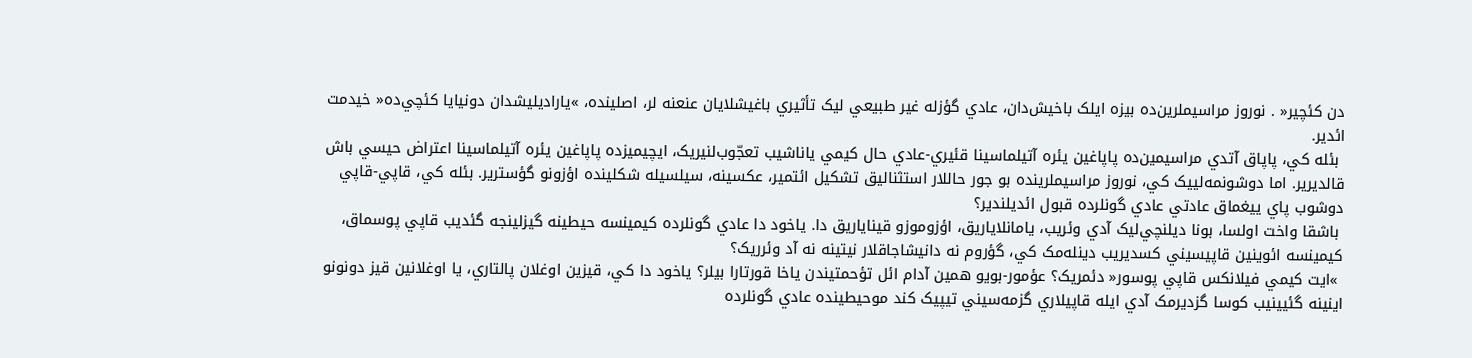دن کئچير« . نوروز مراسيملرين‌ده بيزه ايلک باخيش‌دان، عادي گؤزله غير طبيعي ليک تأثيري باغيشلايان عنعنه لر، اصلينده، »ياراديليشدان دونيايا کئچي‌ده« خيدمت ائدير.
 بئله کي، پاپاق آتدي مراسيمين‌ده پاپاغين يئره آتيلماسينا قئيري-عادي حال کيمي ياناشيب تعجّوب‌لنيريک، ايچيميزده پاپاغين يئره آتيلماسينا اعتراض حيسي‌ باش قالديرير. اما دوشونمه‌لييک کي، نوروز مراسيملرينده بو جور حاللار استثناليق تشکيل ائتمير، عکسينه، سيلسيله شکلينده اؤزونو گؤسترير. بئله کي، قاپي-قاپي دوشوب پاي ييغماق عادتي عادي گونلرده قبول ائديلندير؟
 باشقا واخت اولسا، بونا ديلنچي‌ليک آدي وئريب، يامانلاياريق، اؤزوموزو قيناياريق دا. ياخود دا عادي گونلرده کيمينسه حيطينه گيزلينجه گئديب قاپي پوسماق، کيمينسه ائوينين قاپيسيني کسديريب دينله‌مک کي، گؤروم نه دانيشاجاقلار نيتينه نه آد وئرريک؟
 »ايت کيمي فيلانکس قاپي پوسور« دئمريک‌؟ عؤمور-بويو همين آدام ائل تؤحمتيندن ياخا قورتارا بيلر؟ ياخود دا کي، قيزين اوغلان پالتاري، يا اوغلانين قيز دونونو اينينه گئيينيب کوسا گزديرمک آدي ايله قاپيلاري گزمه‌سيني تيپيک کند موحيطينده عادي گونلرده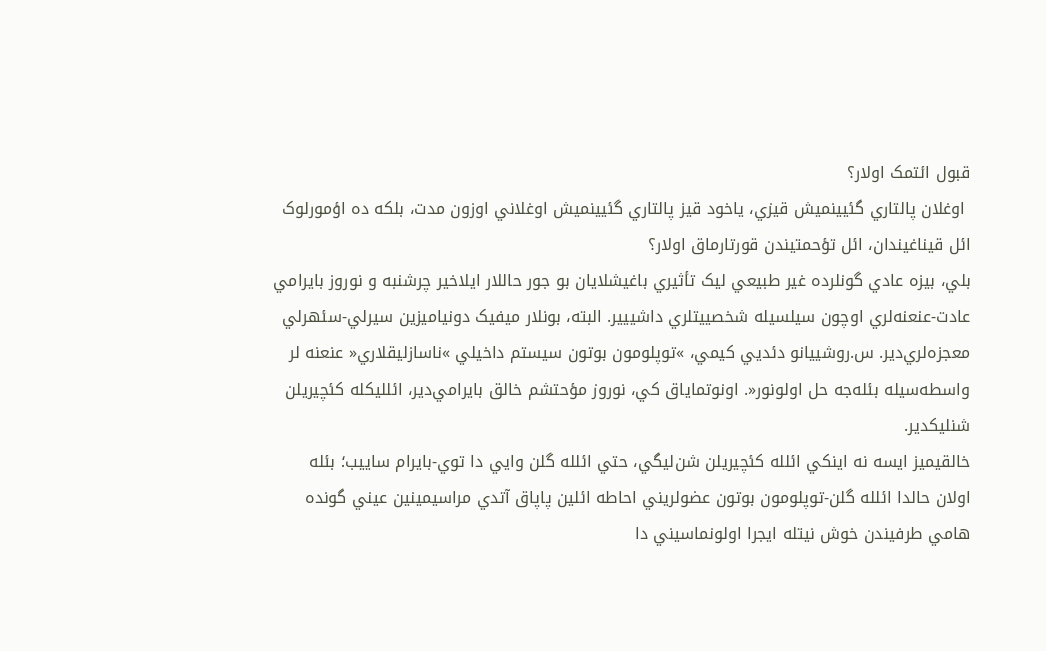قبول ائتمک اولار؟
 اوغلان پالتاري گئيينميش قيزي، ياخود قيز پالتاري گئيينميش اوغلاني اوزون مدت، بلکه ده اؤمورلوک ائل قيناغيندان، ائل تؤحمتيندن قورتارماق اولار؟
بلي، بيزه عادي گونلرده غير طبيعي ليک تأثيري باغيشلايان بو جور حاللار ايلاخير چرشنبه و نوروز بايرامي عادت-عنعنه‌لري اوچون سيلسيله شخصييتلري داشييير. البته، بونلار ميفيک دونياميزين سيرلي-سئهرلي معجزه‌لري‌دير. س.روشييانو دئديي کيمي، »توپلومون بوتون سيستم داخيلي »ناسازليقلاري« عنعنه لر واسطه‌سيله بئله‌جه حل اولونور«. اونوتماياق کي، نوروز مؤحتشم خالق بايرامي‌دير، ائلليکله کئچيريلن شنليکدير.
خالقيميز ايسه نه اينکي ائلله کئچيريلن شن‌ليگي، حتي ائلله گلن وايي دا توي-بايرام ساييب؛ بئله اولان حالدا ائلله گلن-توپلومون بوتون عضولريني احاطه ائلين پاپاق آتدي مراسيمينين عيني گونده هامي طرفيندن خوش نيتله ايجرا اولونماسيني دا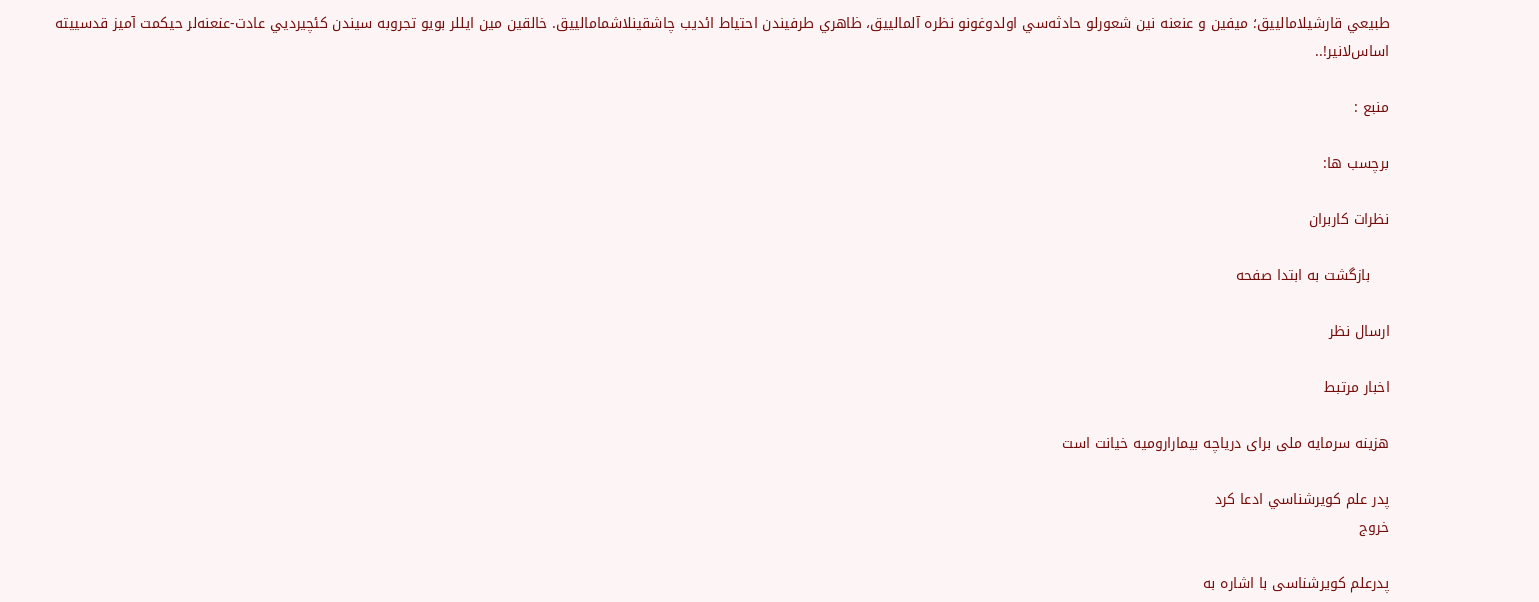طبيعي قارشيلامالييق؛ ميفين و عنعنه نين شعورلو حادثه‌سي اولدوغونو نظره آلمالييق، ظاهري طرفيندن احتياط ائديب چاشقينلاشمامالييق. خالقين مين ايللر بويو تجروبه سيندن کئچيرديي عادت-عنعنه‌لر حيکمت آميز قدسييته اساس‌لانير!..

منبع :

برچسب ها:

نظرات کاربران

    بازگشت به ابتدا صفحه

ارسال نظر

اخبار مرتبط

هزینه سرمایه ملی برای دریاچه ‌بیمارارومیه خیانت است

پدر علم کويرشناسي ادعا كرد
خروج

پدرعلم کویرشناسی با اشاره به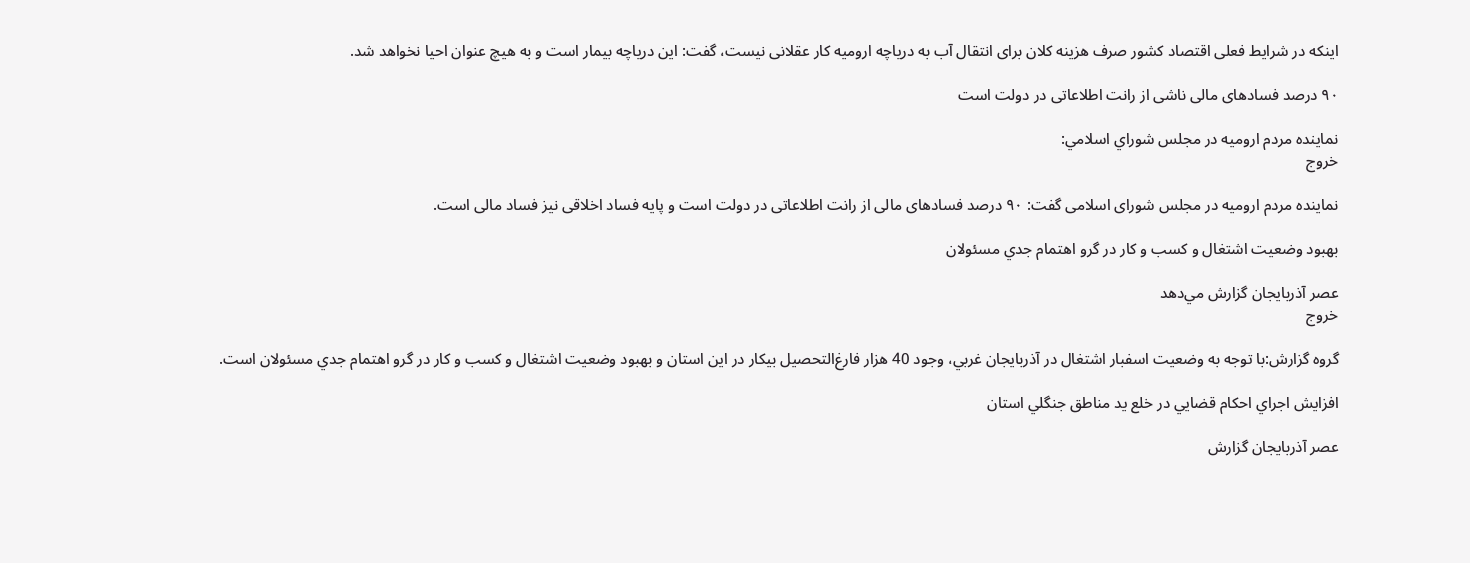اینکه در شرایط فعلی اقتصاد کشور صرف هزینه کلان برای انتقال آب به دریاچه ارومیه کار عقلانی نیست، گفت: این دریاچه بیمار است و به هیچ عنوان احیا نخواهد شد.

۹۰ درصد فسادهای مالی ناشی از رانت اطلاعاتی در دولت است

نماينده مردم اروميه در مجلس شوراي اسلامي:
خروج

نماینده مردم ارومیه در مجلس شورای اسلامی گفت: ۹۰ درصد فسادهای مالی از رانت اطلاعاتی در دولت است و پایه فساد اخلاقی نیز فساد مالی است.

بهبود وضعيت اشتغال و کسب و کار در گرو اهتمام جدي مسئولان

عصر آذربایجان گزارش مي‌دهد
خروج

گروه گزارش:با توجه به وضعيت اسفبار اشتغال در آذربايجان غربي، وجود 40 هزار فارغ‌التحصيل بيکار در اين استان و بهبود وضعيت اشتغال و کسب و کار در گرو اهتمام جدي مسئولان است.

افزايش اجراي احکام قضايي در خلع يد مناطق جنگلي استان

عصر آذربایجان گزارش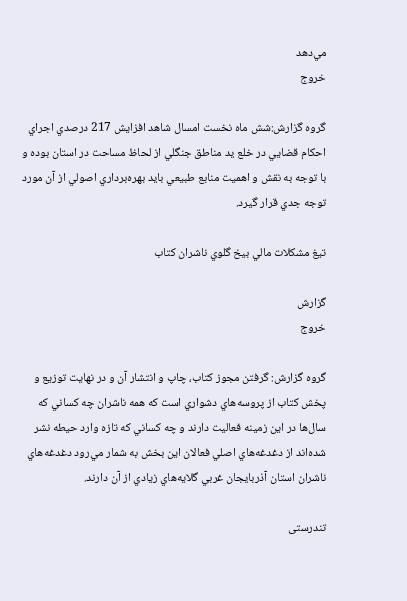مي‌دهد
خروج

گروه گزارش:شش ماه نخست امسال شاهد افزايش 217 درصدي اجراي احکام قضايي در خلع يد مناطق جنگلي از لحاظ مساحت در استان بوده و با توجه به نقش و اهميت منابع طبيعي بايد بهره‌برداري اصولي از آن مورد توجه جدي قرار گيرد.

تيغ مشکلات مالي بيخ‌ گلوي ناشران کتاب

گزارش
خروج

گروه گزارش: گرفتن مجوز کتاب، چاپ و انتشار آن و در ‌‌نهايت توزيع و پخش کتاب از پروسه‌هاي دشواري است که همه ناشران چه کساني که سال‌ها در اين زمينه فعاليت دارند و چه کساني که تازه وارد حيطه نشر شده‌اند از دغدغه‌هاي اصلي فعالان اين بخش به شمار مي‌رود دغدغه‌هاي ناشران استان آذربايجان غربي گلايه‌هاي زيادي از آن دارند.

تندرستی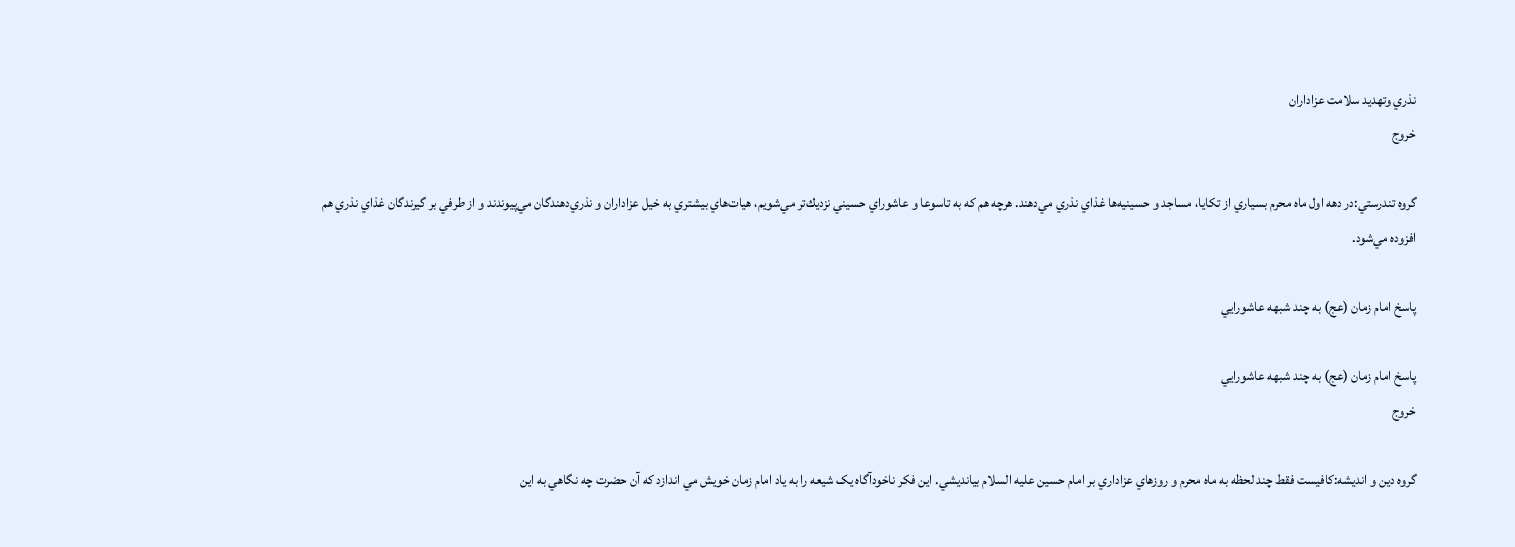نذري وتهديد سلامت عزاداران
خروج

گروه تندرستي:در دهه اول ماه محرم بسياري از تكايا، مساجد و حسينيه‌ها غذاي نذري مي‌دهند. هرچه هم كه به تاسوعا و عاشوراي حسيني نزديك‌تر مي‌شويم، هيات‌هاي بيشتري به خيل عزاداران و نذري‌دهندگان مي‌پيوندند و از طرفي بر گيرندگان غذاي نذري هم افزوده مي‌شود.

پاسخ امام زمان (عج) به چند شبهه عاشورايي

پاسخ امام زمان (عج) به چند شبهه عاشورايي
خروج

گروه دين و انديشه:کافيست فقط چند لحظه به ماه محرم و روزهاي عزاداري بر امام حسين عليه السلام بيانديشي. اين فکر ناخودآگاه يک شيعه را به ياد امام زمان خويش مي اندازد که آن حضرت چه نگاهي به اين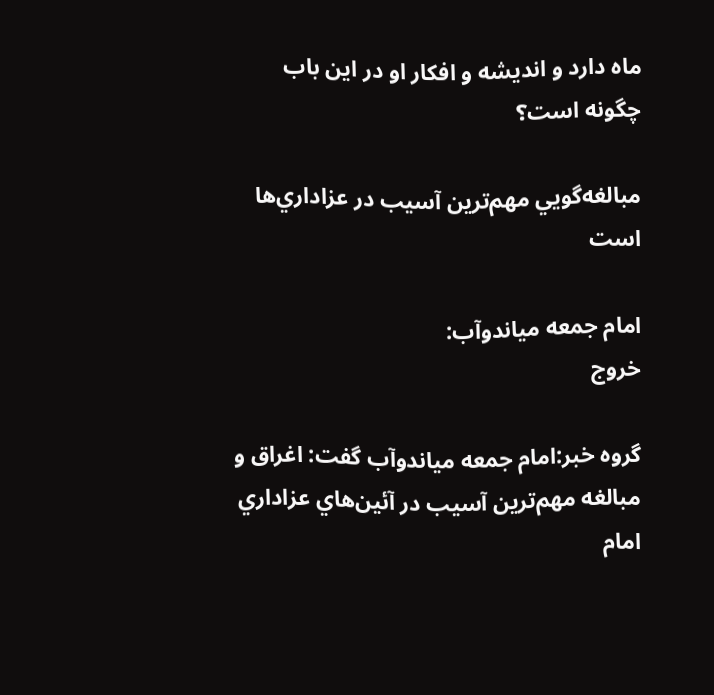ماه دارد و انديشه و افکار او در اين باب چگونه است؟

مبالغه‌گويي مهم‌ترين آسيب در عزاداري‌ها است

امام جمعه مياندوآب:
خروج

گروه خبر:امام جمعه مياندوآب گفت: اغراق و مبالغه مهم‌ترين آسيب در آئين‌‌هاي عزاداري امام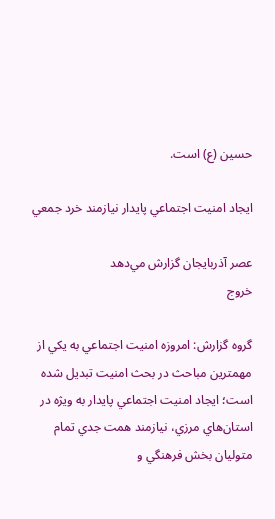حسين (ع) است.

ايجاد امنيت اجتماعي پايدار نيازمند خرد جمعي

عصر آذربايجان گزارش مي‌دهد
خروج

گروه گزارش: امروزه امنيت اجتماعي به يکي از مهمترين مباحث در بحث امنيت تبديل شده است؛ ايجاد امنيت اجتماعي پايدار به ويژه در استان‌هاي مرزي، نيازمند همت جدي تمام متوليان بخش فرهنگي و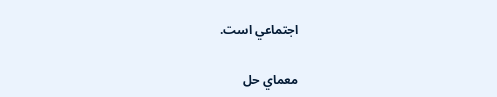اجتماعي است.

معماي حل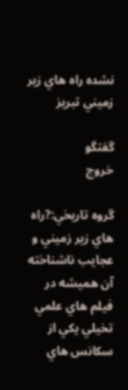نشده راه هاي زير زميني تبريز

گفتگو
خروج

گروه تاريخي:?راه هاي زير زميني و عجايب ناشناخته آن هميشه در فيلم هاي علمي تخيلي يکي از سکانس هاي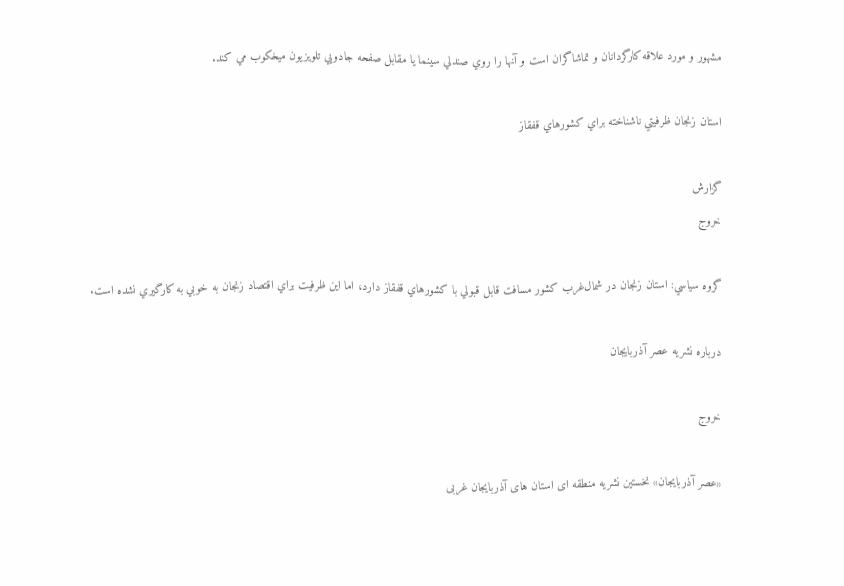مشهور و مورد علاقه کارگردانان و تماشاگران است و آنها را روي صندلي سينما يا مقابل صفحه جادويي تلويزيون ميخکوب مي کند.

استان زنجان ظرفيتي ناشناخته براي کشورهاي قفقاز

گزارش
خروج

گروه سياسي: استان زنجان در شمال‌غرب کشور مسافت قابل قبولي با کشورهاي قفقاز دارد، اما اين ظرفيت براي اقتصاد زنجان به خوبي به کارگيري نشده است.

درباره نشریه عصر آذربایجان

خروج

«عصر آذربایجان» نخستین نشریه منطقه ای استان های آذربایجان غربی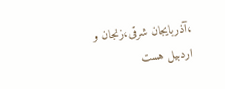،آذربایجان شرقی،زنجان و اردبیل هست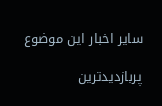سایر اخبار این موضوع

پربازدیدترین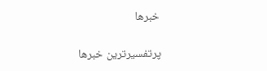خبرها

پرتفسیرترین خبرها